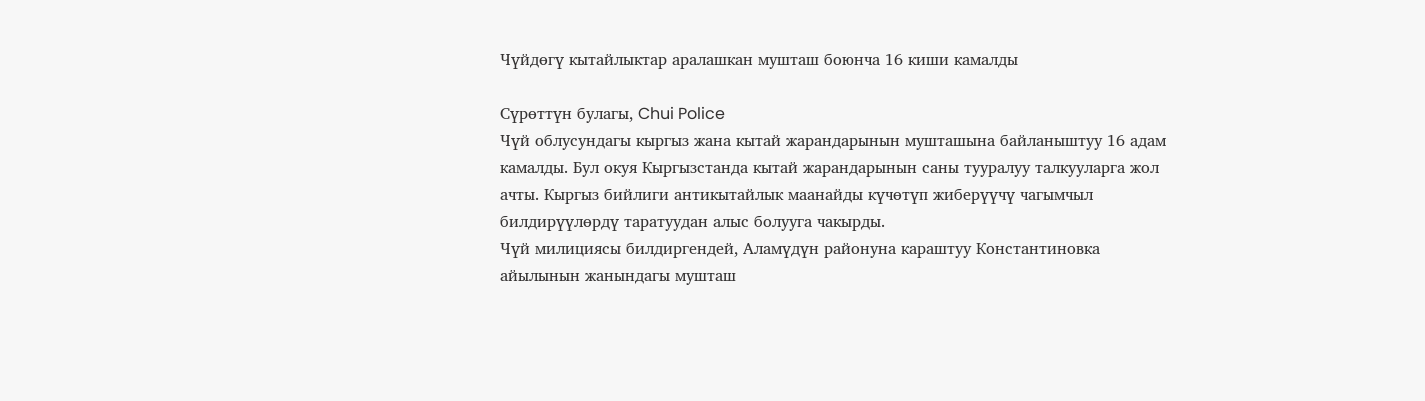Чүйдөгү кытайлыктар аралашкан мушташ боюнча 16 киши камалды

Сүрөттүн булагы, Chui Police
Чүй облусундагы кыргыз жана кытай жарандарынын мушташына байланыштуу 16 адам камалды. Бул окуя Кыргызстанда кытай жарандарынын саны тууралуу талкууларга жол ачты. Кыргыз бийлиги антикытайлык маанайды күчөтүп жиберүүчү чагымчыл билдирүүлөрдү таратуудан алыс болууга чакырды.
Чүй милициясы билдиргендей, Аламүдүн районуна караштуу Константиновка айылынын жанындагы мушташ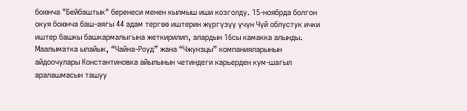боюнча "Бейбаштык" беренеси менен кылмыш иши козголду. 15-ноябрда болгон окуя боюнча баш-аягы 44 адам тергөө иштерин жүргүзүү үчүн Чүй облустук ички иштер башкы башкармалыгына жеткирилип, алардын 16сы камакка алынды.
Маалыматка ылайык, “Чайна-Роуд” жана “Чжунзцы” компанияларынын айдоочулары Константиновка айылынын четиндеги карьерден кум-шагыл аралашмасын ташуу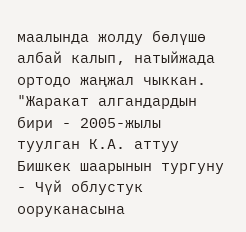маалында жолду бөлүшө албай калып, натыйжада ортодо жаңжал чыккан.
"Жаракат алгандардын бири - 2005-жылы туулган К.А. аттуу Бишкек шаарынын тургуну - Чүй облустук ооруканасына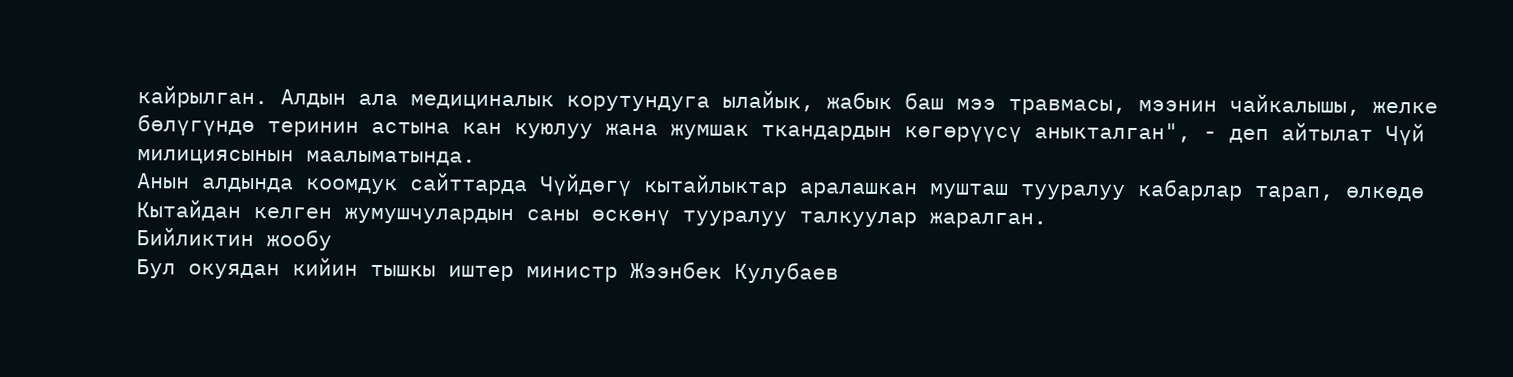кайрылган. Алдын ала медициналык корутундуга ылайык, жабык баш мээ травмасы, мээнин чайкалышы, желке бөлүгүндө теринин астына кан куюлуу жана жумшак ткандардын көгөрүүсү аныкталган", - деп айтылат Чүй милициясынын маалыматында.
Анын алдында коомдук сайттарда Чүйдөгү кытайлыктар аралашкан мушташ тууралуу кабарлар тарап, өлкөдө Кытайдан келген жумушчулардын саны өскөнү тууралуу талкуулар жаралган.
Бийликтин жообу
Бул окуядан кийин тышкы иштер министр Жээнбек Кулубаев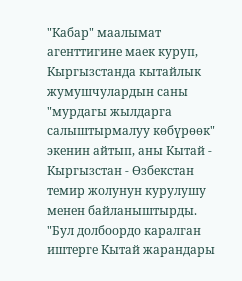"Кабар" маалымат агенттигине маек куруп, Кыргызстанда кытайлык жумушчулардын саны "мурдагы жылдарга салыштырмалуу көбүрөөк" экенин айтып, аны Кытай - Кыргызстан - Өзбекстан темир жолунун курулушу менен байланыштырды.
"Бул долбоордо каралган иштерге Кытай жарандары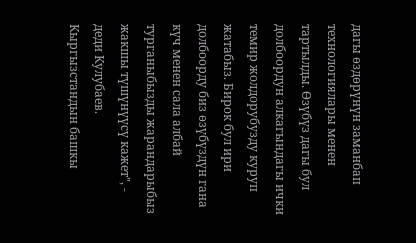дагы өздөрүнүн заманбап технологиялары менен тартылды. Өзүбүз дагы бул долбоордун алкагындагы ички темир жолдорубузду куруп жатабыз. Бирок бул ири долбоорду биз өзүбүздүн гана күч менен сала албай турганыбызды жарандарыбыз жакшы түшүнүүсү кажет", - деди Кулубаев.
Кыргызстандын башкы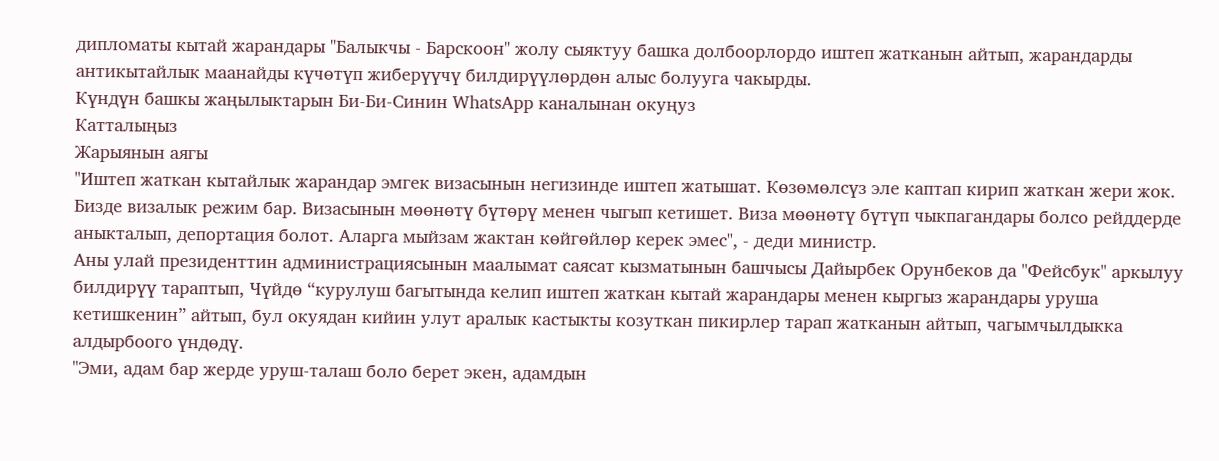дипломаты кытай жарандары "Балыкчы - Барскоон" жолу сыяктуу башка долбоорлордо иштеп жатканын айтып, жарандарды антикытайлык маанайды күчөтүп жиберүүчү билдирүүлөрдөн алыс болууга чакырды.
Күндүн башкы жаңылыктарын Би-Би-Синин WhatsApp каналынан окуңуз
Катталыңыз
Жарыянын аягы
"Иштеп жаткан кытайлык жарандар эмгек визасынын негизинде иштеп жатышат. Көзөмөлсүз эле каптап кирип жаткан жери жок. Бизде визалык режим бар. Визасынын мөөнөтү бүтөрү менен чыгып кетишет. Виза мөөнөтү бүтүп чыкпагандары болсо рейддерде аныкталып, депортация болот. Аларга мыйзам жактан көйгөйлөр керек эмес", - деди министр.
Аны улай президенттин администрациясынын маалымат саясат кызматынын башчысы Дайырбек Орунбеков да "Фейсбук" аркылуу билдирүү тараптып, Чүйдө “курулуш багытында келип иштеп жаткан кытай жарандары менен кыргыз жарандары уруша кетишкенин” айтып, бул окуядан кийин улут аралык кастыкты козуткан пикирлер тарап жатканын айтып, чагымчылдыкка алдырбоого үндөдү.
"Эми, адам бар жерде уруш-талаш боло берет экен, адамдын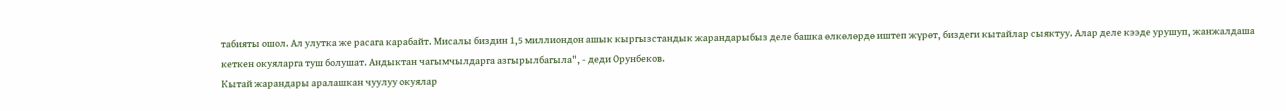табияты ошол. Ал улутка же расага карабайт. Мисалы биздин 1,5 миллиондон ашык кыргызстандык жарандарыбыз деле башка өлкөлөрдө иштеп жүрөт, биздеги кытайлар сыяктуу. Алар деле кээде урушуп, жанжалдаша кеткен окуяларга туш болушат. Андыктан чагымчылдарга азгырылбагыла", - деди Орунбеков.
Кытай жарандары аралашкан чуулуу окуялар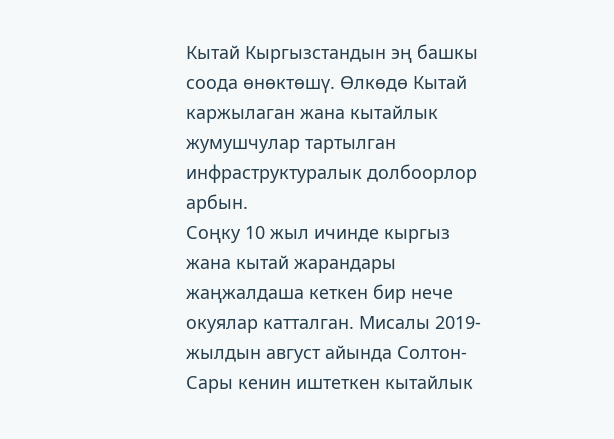Кытай Кыргызстандын эң башкы соода өнөктөшү. Өлкөдө Кытай каржылаган жана кытайлык жумушчулар тартылган инфраструктуралык долбоорлор арбын.
Соңку 10 жыл ичинде кыргыз жана кытай жарандары жаңжалдаша кеткен бир нече окуялар катталган. Мисалы 2019-жылдын август айында Солтон-Сары кенин иштеткен кытайлык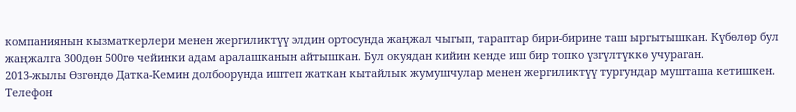компаниянын кызматкерлери менен жергиликтүү элдин ортосунда жаңжал чыгып, тараптар бири-бирине таш ыргытышкан. Күбөлөр бул жаңжалга 300дөн 500гө чейинки адам аралашканын айтышкан. Бул окуядан кийин кенде иш бир топко үзгүлтүккө учураган.
2013-жылы Өзгөндө Датка-Кемин долбоорунда иштеп жаткан кытайлык жумушчулар менен жергиликтүү тургундар мушташа кетишкен. Телефон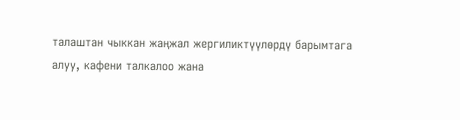талаштан чыккан жаңжал жергиликтүүлөрдү барымтага алуу, кафени талкалоо жана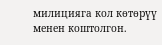милицияга кол көтөрүү менен коштолгон.